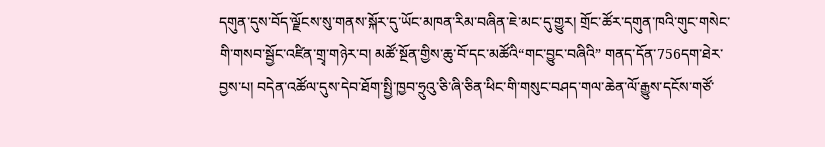དགུན་དུས་བོད་ལྗོངས་སུ་གནས་སྐོར་དུ་ཡོང་མཁན་རིམ་བཞིན་ཇེ་མང་དུ་གྱུར། གྲོང་ཚོར་དགུན་ཁའི་གུང་གསེང་གི་གསབ་སྦྱོང་འཛིན་གྲྭ་གཉེར་བ། མཚོ་སྔོན་གྱིས་ཆུ་བོ་དང་མཚོའི“གང་བྱུང་བཞིའི” གནད་དོན་756དག་ཐེར་བྱས་པ། བདེན་འཚོལ་དུས་དེབ་ཐོག་སྤྱི་ཁྱབ་ཧྲུའུ་ཅི་ཞི་ཅིན་ཕིང་གི་གསུང་བཤད་གལ་ཆེན་ལོ་རྒྱུས་དངོས་གཙོ་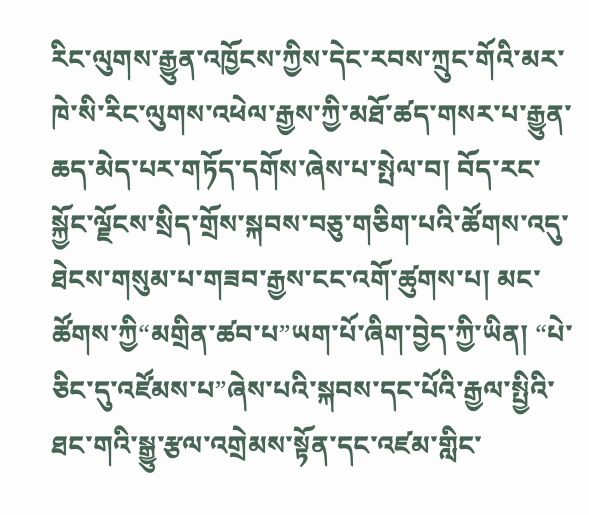རིང་ལུགས་རྒྱུན་འཁྱོངས་ཀྱིས་དེང་རབས་ཀྲུང་གོའི་མར་ཁེ་སི་རིང་ལུགས་འཕེལ་རྒྱས་ཀྱི་མཐོ་ཚད་གསར་པ་རྒྱུན་ཆད་མེད་པར་གཏོད་དགོས་ཞེས་པ་སྤེལ་བ། བོད་རང་སྐྱོང་ལྗོངས་སྲིད་གྲོས་སྐབས་བཅུ་གཅིག་པའི་ཚོགས་འདུ་ཐེངས་གསུམ་པ་གཟབ་རྒྱས་ངང་འགོ་ཚུགས་པ། མང་ཚོགས་ཀྱི“མགྲིན་ཚབ་པ”ཡག་པོ་ཞིག་བྱེད་ཀྱི་ཡིན། “པེ་ཅིང་དུ་འཛོམས་པ”ཞེས་པའི་སྐབས་དང་པོའི་རྒྱལ་སྤྱིའི་ཐང་གའི་སྒྱུ་རྩལ་འགྲེམས་སྟོན་དང་འཛམ་གླིང་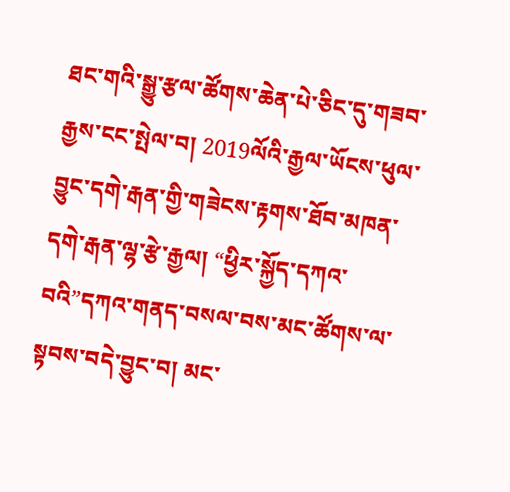ཐང་གའི་སྒྱུ་རྩལ་ཚོགས་ཆེན་པེ་ཅིང་དུ་གཟབ་རྒྱས་ངང་སྤེལ་བ། 2019ལོའི་རྒྱལ་ཡོངས་ཕུལ་བྱུང་དགེ་རྒན་གྱི་གཟེངས་རྟགས་ཐོབ་མཁན་དགེ་རྒན་ལྷ་རྩེ་རྒྱལ། “ཕྱིར་སྐྱོད་དཀའ་བའི”དཀའ་གནད་བསལ་བས་མང་ཚོགས་ལ་སྟབས་བདེ་བྱུང་བ། མང་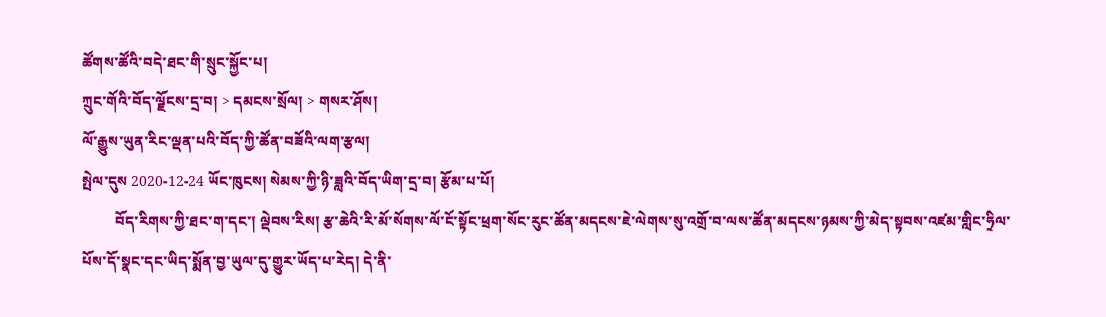ཚོགས་ཚོའི་བདེ་ཐང་གི་སྲུང་སྐྱོང་པ།
ཀྲུང་གོའི་བོད་ལྗོངས་དྲ་བ། > དམངས་སྲོལ། > གསར་ཤོས།
ལོ་རྒྱུས་ཡུན་རིང་ལྡན་པའི་བོད་ཀྱི་ཚོན་བཟོའི་ལག་རྩལ།
སྤེལ་དུས 2020-12-24 ཡོང་ཁུངས། སེམས་ཀྱི་ཉི་ཟླའི་བོད་ཡིག་དྲ་བ། རྩོམ་པ་པོ།
         བོད་རིགས་ཀྱི་ཐང་ག་དང་། ལྡེབས་རིས། རྩ་ཆེའི་རི་མོ་སོགས་ལོ་ངོ་སྟོང་ཕྲག་སོང་རུང་ཚོན་མདངས་ཇེ་ལེགས་སུ་འགྲོ་བ་ལས་ཚོན་མདངས་ཉམས་ཀྱི་མེད་སྟབས་འཛམ་གླིང་ཧྲིལ་པོས་དོ་སྣང་དང་ཡིད་སྨོན་བྱ་ཡུལ་དུ་གྱུར་ཡོད་པ་རེད། དེ་ནི་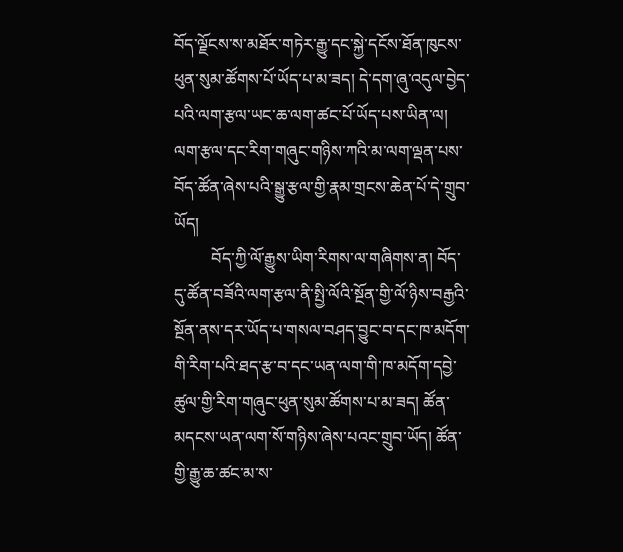བོད་ལྗོངས་ས་མཐོར་གཏེར་རྒྱུ་དང་སྐྱེ་དངོས་ཐོན་ཁུངས་ཕུན་སུམ་ཚོགས་པོ་ཡོད་པ་མ་ཟད། དེ་དག་ཞུ་འདུལ་བྱེད་པའི་ལག་རྩལ་ཡང་ཆ་ལག་ཚང་པོ་ཡོད་པས་ཡིན་ལ། ལག་རྩལ་དང་རིག་གཞུང་གཉིས་ཀའི་མ་ལག་ལྡན་པས་བོད་ཚོན་ཞེས་པའི་སྒྱུ་རྩལ་གྱི་རྣམ་གྲངས་ཆེན་པོ་དེ་གྲུབ་ཡོད།
         བོད་ཀྱི་ལོ་རྒྱུས་ཡིག་རིགས་ལ་གཞིགས་ན། བོད་དུ་ཚོན་བཟོའི་ལག་རྩལ་ནི་སྤྱི་ལོའི་སྔོན་གྱི་ལོ་ཉིས་བརྒྱའི་སྔོན་ནས་དར་ཡོད་པ་གསལ་བཤད་བྱུང་བ་དང་ཁ་མདོག་གི་རིག་པའི་ཐད་རྩ་བ་དང་ཡན་ལག་གི་ཁ་མདོག་དབྱེ་ཚུལ་གྱི་རིག་གཞུང་ཕུན་སུམ་ཚོགས་པ་མ་ཟད། ཚོན་མདངས་ཡན་ལག་སོ་གཉིས་ཞེས་པའང་གྲུབ་ཡོད། ཚོན་གྱི་རྒྱུ་ཆ་ཚང་མ་ས་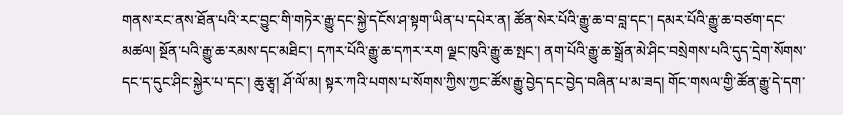གནས་རང་ནས་ཐོན་པའི་རང་བྱུང་གི་གཏེར་རྒྱུ་དང་སྐྱེ་དངོས་ཤ་སྟག་ཡིན་པ་དཔེར་ན། ཚོན་སེར་པོའི་རྒྱུ་ཆ་བ་བླ་དང་། དམར་པོའི་རྒྱུ་ཆ་བཙག་དང་མཚལ། སྔོན་པའི་རྒྱུ་ཆ་རམས་དང་མཐིང་། དཀར་པོའི་རྒྱུ་ཆ་དཀར་རག ལྗང་ཁུའི་རྒྱུ་ཆ་སྤང་། ནག་པོའི་རྒྱུ་ཆ་སྒྲོན་མེ་ཤིང་བསྲེགས་པའི་དུད་དྲེག་སོགས་དང་ད་དུང་ཤིང་སྐྱེར་པ་དང་། ཆུ་རྩྭ། ཤོ་ལོ་མ། སྟར་ཀའི་པགས་པ་སོགས་ཀྱིས་ཀྱང་ཚོས་རྒྱུ་བྱེད་དང་བྱེད་བཞིན་པ་མ་ཟད། གོང་གསལ་གྱི་ཚོན་རྒྱུ་དེ་དག་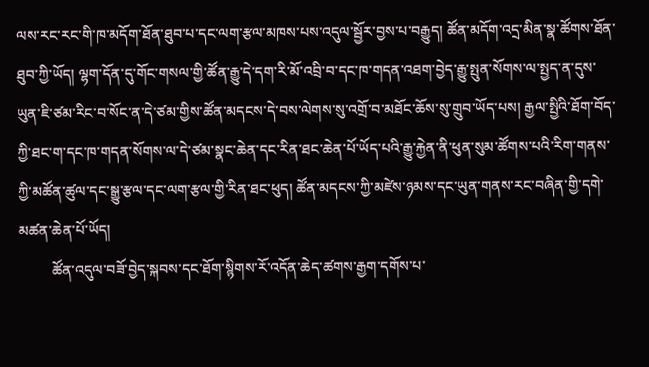ལས་རང་རང་གི་ཁ་མདོག་ཐོན་ཐུབ་པ་དང་ལག་རྩལ་མཁས་པས་འདུལ་སྦྱོར་བྱས་པ་བརྒྱུད། ཚོན་མདོག་འདྲ་མིན་སྣ་ཚོགས་ཐོན་ཐུབ་ཀྱི་ཡོད། ལྷག་དོན་དུ་གོང་གསལ་གྱི་ཚོན་རྒྱུ་དེ་དག་རི་མོ་འབྲི་བ་དང་ཁ་གདན་འཐག་བྱེད་རྒྱུ་སྤུན་སོགས་ལ་སྤྱད་ན་དུས་ཡུན་ཇི་ཙམ་རིང་བ་སོང་ན་དེ་ཙམ་གྱིས་ཚོན་མདངས་དེ་བས་ལེགས་སུ་འགྲོ་བ་མཐོང་ཆོས་སུ་གྲུབ་ཡོད་པས། རྒྱལ་སྤྱིའི་ཐོག་བོད་ཀྱི་ཐང་ག་དང་ཁ་གདན་སོགས་ལ་དེ་ཙམ་སྣང་ཆེན་དང་རིན་ཐང་ཆེན་པོ་ཡོད་པའི་རྒྱུ་རྐྱེན་ནི་ཕུན་སུམ་ཚོགས་པའི་རིག་གནས་ཀྱི་མཚོན་ཚུལ་དང་སྒྱུ་རྩལ་དང་ལག་རྩལ་གྱི་རིན་ཐང་ཕུད། ཚོན་མདངས་ཀྱི་མཛེས་ཉམས་དང་ཡུན་གནས་རང་བཞིན་གྱི་དགེ་མཚན་ཆེན་པོ་ཡོད།
         ཚོན་འདུལ་བཟོ་བྱེད་སྐབས་དང་ཐོག་སྙིགས་རོ་འདོན་ཆེད་ཚགས་རྒྱག་དགོས་པ་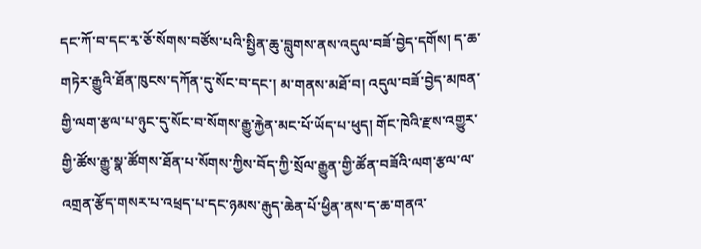དང་ཀོ་བ་དང་རྭ་ཅོ་སོགས་བཙོས་པའི་སྤྱིན་ཆུ་བླུགས་ནས་འདུལ་བཟོ་བྱེད་དགོས། ད་ཆ་གཏེར་རྒྱུའི་ཐོན་ཁུངས་དཀོན་དུ་སོང་བ་དང་། མ་གནས་མཐོ་བ། འདུལ་བཟོ་བྱེད་མཁན་གྱི་ལག་རྩལ་པ་ཉུང་དུ་སོང་བ་སོགས་རྒྱུ་རྐྱེན་མང་པོ་ཡོད་པ་ཕུད། གོང་ཁེའི་རྫས་འགྱུར་གྱི་ཚོས་རྒྱུ་སྣ་ཚོགས་ཐོན་པ་སོགས་ཀྱིས་བོད་ཀྱི་སྲོལ་རྒྱུན་གྱི་ཚོན་བཟོའི་ལག་རྩལ་ལ་འགྲན་རྩོད་གསར་པ་འཕྲད་པ་དང་ཉམས་རྒུད་ཆེན་པོ་ཕྱིན་ནས་ད་ཆ་གནའ་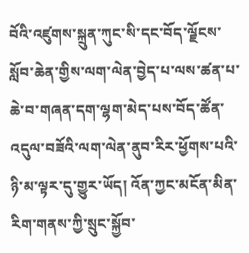བོའི་འཛུགས་སྐྲུན་ཀུང་སི་དང་བོད་ལྗོངས་སློབ་ཆེན་གྱིས་ལག་ལེན་བྱེད་པ་ལས་ཚན་པ་ཆེ་བ་གཞན་དག་ལྷག་མེད་པས་བོད་ཚོན་འདུལ་བཟོའི་ལག་ལེན་ནུབ་རིར་ཕྱོགས་པའི་ཉི་མ་ལྟར་དུ་གྱུར་ཡོད། འོན་ཀྱང་མངོན་མིན་རིག་གནས་ཀྱི་སྲུང་སྐྱོབ་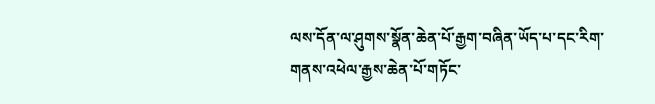ལས་དོན་ལ་ཤུགས་སྣོན་ཆེན་པོ་རྒྱག་བཞིན་ཡོད་པ་དང་རིག་གནས་འཕེལ་རྒྱས་ཆེན་པོ་གཏོང་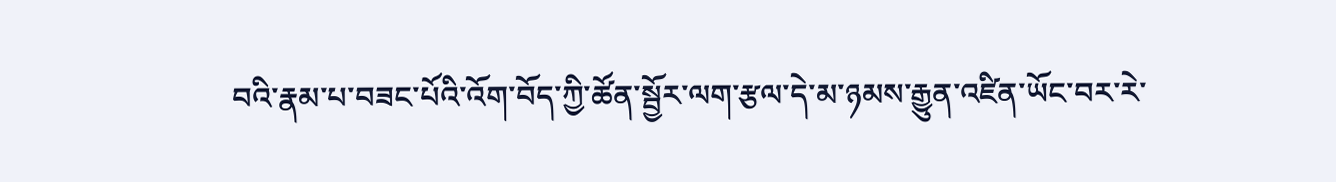བའི་རྣམ་པ་བཟང་པོའི་འོག་བོད་ཀྱི་ཚོན་སྦྱོར་ལག་རྩལ་དེ་མ་ཉམས་རྒྱུན་འཛིན་ཡོང་བར་རེ་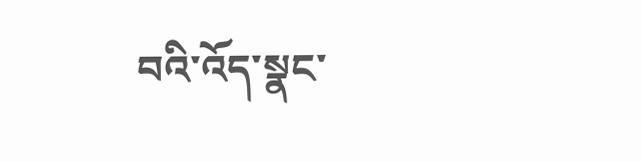བའི་འོད་སྣང་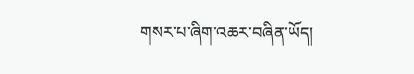གསར་པ་ཞིག་འཆར་བཞིན་ཡོད།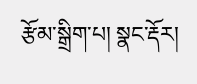རྩོམ་སྒྲིག་པ། སྣང་རྡོར།